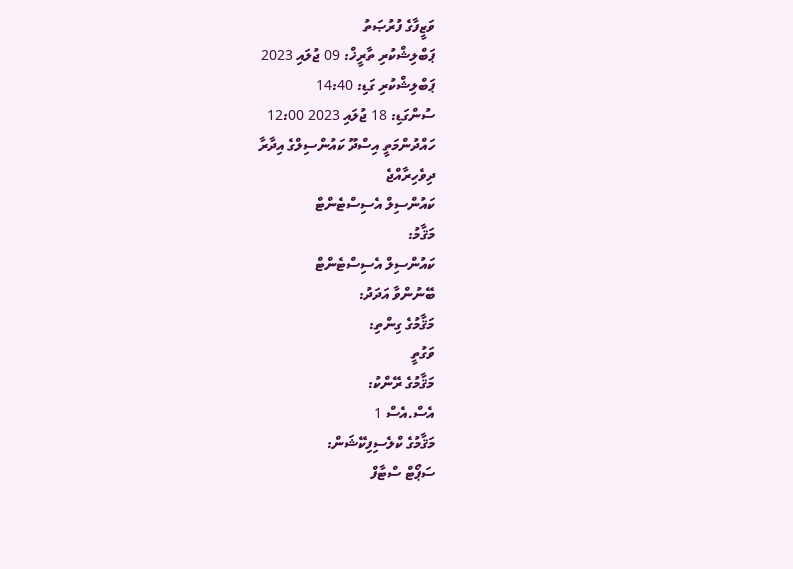ވަޒީފާގެ ފުރުޞަތު
ޕަބްލިޝްކުރި ތާރީޚް: 09 ޖުލައި 2023
ޕަބްލިޝްކުރި ގަޑި: 14:40
ސުންގަޑި: 18 ޖުލައި 2023 12:00
ހައްދުންމަތީ އިސްދޫ ކައުންސިލްގެ އިދާރާ
ދިވެހިރާއްޖެ
ކައުންސިލް އެސިސްޓެންޓް
މަޤާމު:
ކައުންސިލް އެސިސްޓެންޓް
ބޭނުންވާ އަދަދު:
މަޤާމުގެ ގިންތި:
ވަގުތީ
މަޤާމުގެ ރޭންކު:
އެސް.އެސް 1
މަޤާމުގެ ކްލެސިފިކޭޝަން:
ސަޕޯޓް ސްޓާފް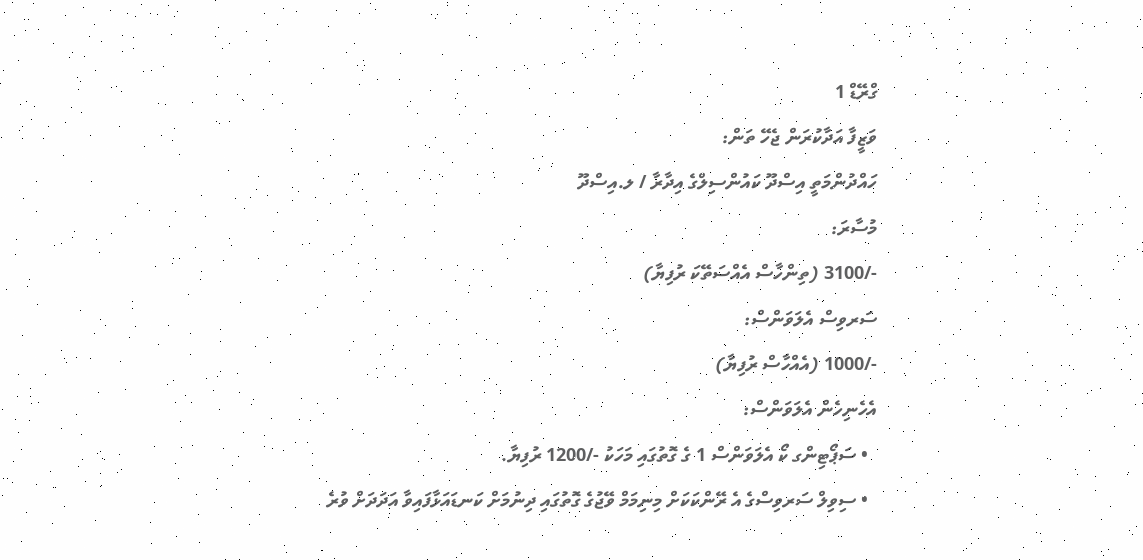ގްރޭޑް 1
ވަޒީފާ އަދާކުރަން ޖެހޭ ތަން:
ހައްދުންމަތީ އިސްދޫ ކައުންސިލްގެ އިދާރާ / ލ.އިސްދޫ
މުސާރަ:
-/3100 (ތިންހާސް އެއްސަތޭކަ ރުފިޔާ)
ސަރވިސް އެލަވަންސް:
-/1000 (އެއްހާސް ރުފިޔާ)
އެހެނިހެން އެލަވަންސް:
  • ސަޕޯޓިންގ ކޯ އެލަވަންސް 1 ގެ ގޮތުގައި މަހަކު -/1200 ރުފިޔާ.
  • ސިވިލް ސަރވިސްގެ އެ ރޭންކަކަށް މިނިމަމް ވޭޖުގެ ގޮތުގައި ދިނުމަށް ކަނޑައަޅާފައިވާ އަދަދަށް ވުރެ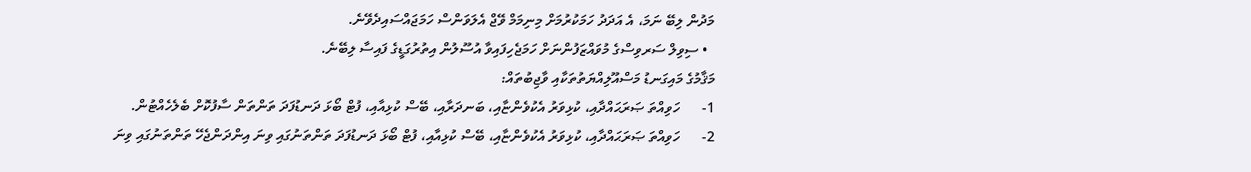މަދުން ލިބޭ ނަމަ، އެ އަދަދު ހަމަކުރުމަށް މިނިމަމް ވޭޖް އެލަވަންސް ހަމަޖައްސައިދެވޭނެ.
  • ސިވިލް ސަރވިސްގެ މުވައްޒަފުންނަށް ހަމަޖެހިފައިވާ އުސޫލުން އިތުރުގަޑީގެ ފައިސާ ލިބޭނެ.
މަޤާމުގެ މައިގަނޑު މަސްއޫލިއްޔަތުތަކާއި ވާޖިބުތައް:
1-      ހަވިއްތަ ޞަރަޙައްދާއި، ކުޅިވަރު އެކުވެންޏާއި، ބަނދަރާއި، ބޭސް ކުޅިއާއި، ފުޓް ބޯޅަ ދަނޑުފަދަ ތަންތަން ސާފުކޮށް ބެލެހެއްޓުން.
2-      ހަވިއްތަ ޞަރަޙައްދާއި، ކުޅިވަރު އެކުވެންޏާއި، ބޭސް ކުޅިއާއި، ފުޓް ބޯޅަ ދަނޑުފަދަ ތަންތަނުގައި ވިނަ އިންދަންޖެހޭ ތަންތަނުގައި ވިނަ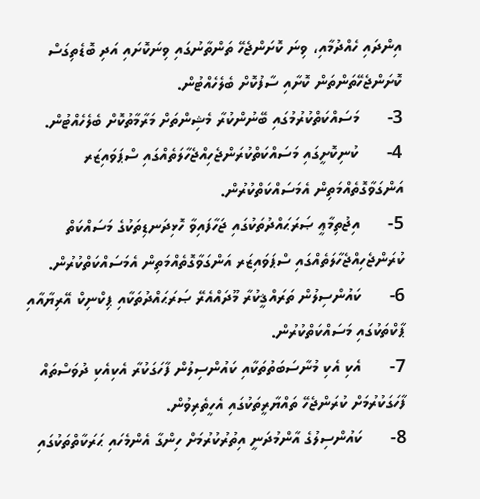އިންދައި ހެއްދުމާއި، ވިނަ ކޮށަންޖެހޭ ތަންތާނުގައި ވިނަކޮށައި އަދި ބޮޑެތިގަސް ކޮށަންޖެހޭތަންތަން ކޮށާއި ސާފުކޮށް ބެލެހެއްޓުން.
3-      މަސައްކަތްކުރުމުގައި ބޭނުންކުރާ މެޝިންތަށް މަރާމާތުކޮށް ބެލެހެއްޓުން.
4-      ކުނިކޮށީގައި މަސައްކަތްކުރަންޖެހިއްޖެހާލަތެއްގައި ސްޕަވައިޒަރ އަންގަވާގޮތެއްމަތިން އެމަސައްކަތްކުރުން.
5-      އިޖުތިމާޢީ ޞަރަޙައްދުތަކުގައި ޖަހާފައިވާ ހޮޅިދަނޑިތަކުގެ މަސައްކަތް ކުރަންޖެހިއްޖެހާލަތެއްގައި ސްޕަވައިޒަރ އަންގަވާގޮތެއްމަތިން އެމަސައްކަތްކުރުން.
6-      ކައުންސިލުން ތަރައްޤީކުރާ މޫދައްއެރޭ ޞަރަޙައްދުތަކާއި ޕިކްނިކް އޭރިޔާއާއި ޕާކްތަކުގައި މަސައްކަތްކުރުން.
7-      އެކި އެކި މުނާސަބަތުތަކާއި ކައުންސިލުން ފާހަގަކުރާ އެކިއެކި ދުވަސްތައް ފާހަގަކުރުމަށް ކުރަންޖެހޭ ތައްޔާރީތަކުގައި އެހީތެރިވުން.
8-      ކައުންސިލުގެ އާންމުދަނީ އިތުރުކުރުމަށް ހިންގާ އެންމެހައި ޙަރަކާތްތަކުގައި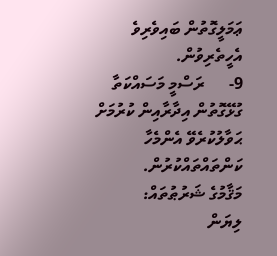ޢަމަލީގޮތުން ބައިވެރިވެ އެހީތެރިވުން.
9-      ރަސްމީ މަސައްކަތާ ގުޅޭގޮތުން އިދާރާއިން ކުރުމަށް ޙަވާލުކުރެވޭ އެންމެހާ ކަންތައްތައްކުރުން.
މަޤާމުގެ ޝަރުޠުތައް:
ލިޔަން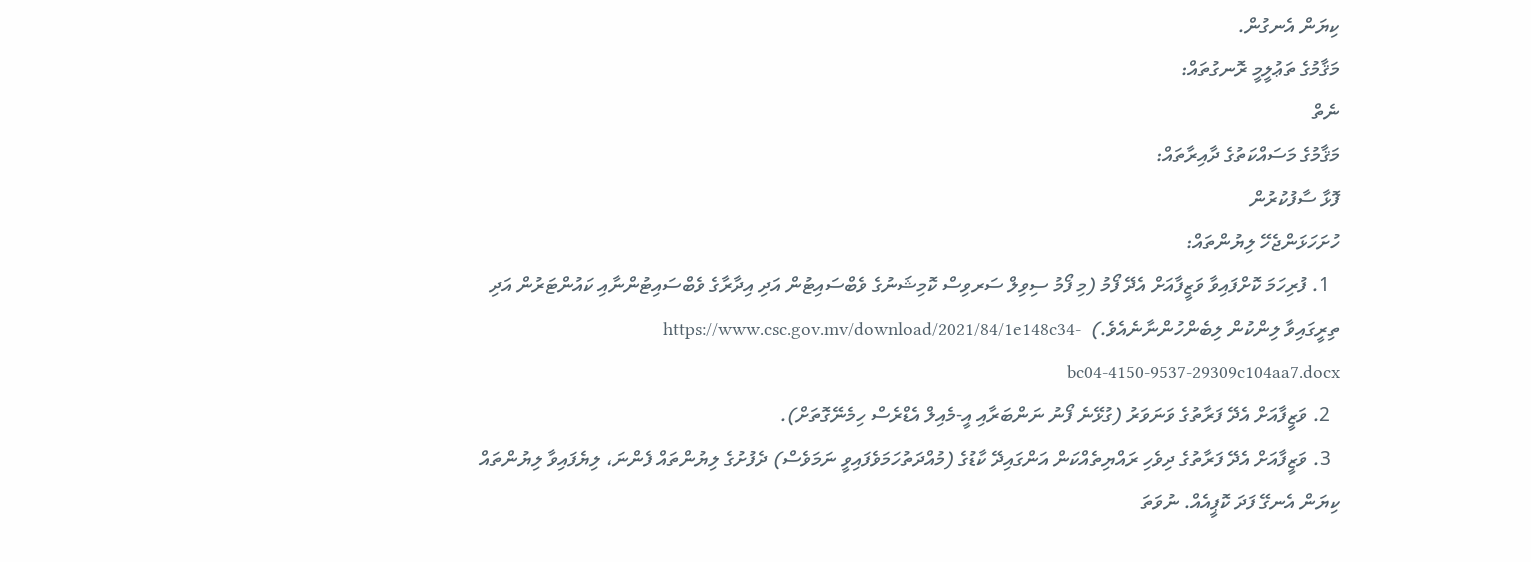ކިޔަން އެނގުން.
މަޤާމުގެ ތަޢުލީމީ ރޮނގުތައް:
ނެތް
މަޤާމުގެ މަސައްކަތުގެ ދާއިރާތައް:
ފޮޅާ ސާފުކުރުން
ހުށަހަޅަންޖެހޭ ލިޔުންތައް:
  1. ފުރިހަމަ ކޮށްފައިވާ ވަޒީފާއަށް އެދޭ ފޯމު (މި ފޯމު ސިވިލް ސަރވިސް ކޮމިޝަނުގެ ވެބްސައިޓުން އަދި އިދާރާގެ ވެބްސައިޓުންނާއި ކައުންޓަރުން އަދި ތިރީގައިވާ ލިންކުން ލިބެންހުންނާނެއެވެ.)  https://www.csc.gov.mv/download/2021/84/1e148c34-bc04-4150-9537-29309c104aa7.docx
  2. ވަޒީފާއަށް އެދޭ ފަރާތުގެ ވަނަވަރު (ގުޅޭނެ ފޯނު ނަންބަރާއި އީ-މެއިލް އެޑްރެސް ހިމެނޭގޮތަށް).
  3. ވަޒީފާއަށް އެދޭ ފަރާތުގެ ދިވެހި ރައްޔިތެއްކަން އަންގައިދޭ ކާޑުގެ (މުއްދަތުހަމަވެފައިވީ ނަމަވެސް) ދެފުށުގެ ލިޔުންތައް ފެންނަ، ލިޔެފައިވާ ލިޔުންތައް ކިޔަން އެނގޭ ފަދަ ކޮޕީއެއް. ނުވަތަ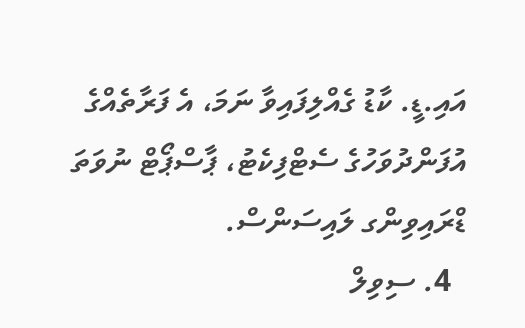އައި.ޑީ. ކާޑު ގެއްލިފައިވާ ނަމަ، އެ ފަރާތެއްގެ އުފަންދުވަހުގެ ސެޓްފިކެޓު، ޕާސްޕޯޓް ނުވަތަ ޑްރައިވިންގ ލައިސަންސް.
  4. ސިވިލް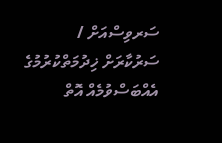ސަރވިސްއަށް / ސަރުކާރަށް ޚިދުމަތްކުރުމުގެ އެއްބަސްވުމެއް އޮތް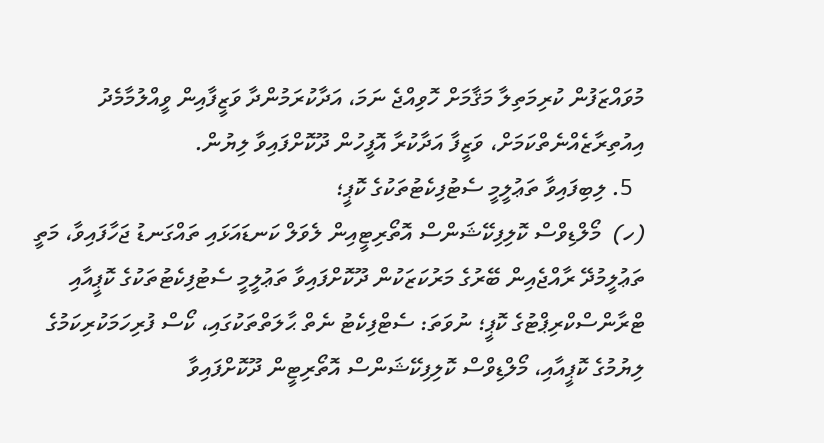މުވައްޒަފުން ކުރިމަތިލާ މަޤާމަށް ހޮވިއްޖެ ނަމަ، އަދާކުރަމުންދާ ވަޒީފާއިން ވީއްލުމާމެދު އިއުތިރާޒެއްނެތްކަމަށް، ވަޒީފާ އަދާކުރާ އޮފީހުން ދޫކޮށްފައިވާ ލިޔުން.
  5. ލިބިފައިވާ ތަޢުލީމީ ސެޓުފިކެޓުތަކުގެ ކޮޕީ؛
(ހ)  މޯލްޑިވްސް ކޮލިފިކޭޝަންސް އޮތޯރިޓީއިން ލެވަލް ކަނޑައަޅައި ތައްގަނޑު ޖަހާފައިވާ، މަތީ ތަޢުލީމުދޭ ރާއްޖެއިން ބޭރުގެ މަރުކަޒަކުން ދޫކޮށްފައިވާ ތަޢުލީމީ ސެޓުފިކެޓުތަކުގެ ކޮޕީއާއި ޓްރާންސްކްރިޕްޓުގެ ކޮޕީ؛ ނުވަތަ: ސެޓްފިކެޓު ނެތް ޙާލަތްތަކުގައި، ކޯސް ފުރިހަމަކުރިކަމުގެ ލިޔުމުގެ ކޮޕީއާއި، މޯލްޑިވްސް ކޮލިފިކޭޝަންސް އޮތޯރިޓީން ދޫކޮށްފައިވާ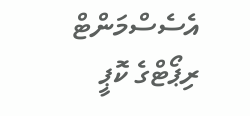އެސެސްމަންޓް ރިޕޯޓްގެ ކޮޕީ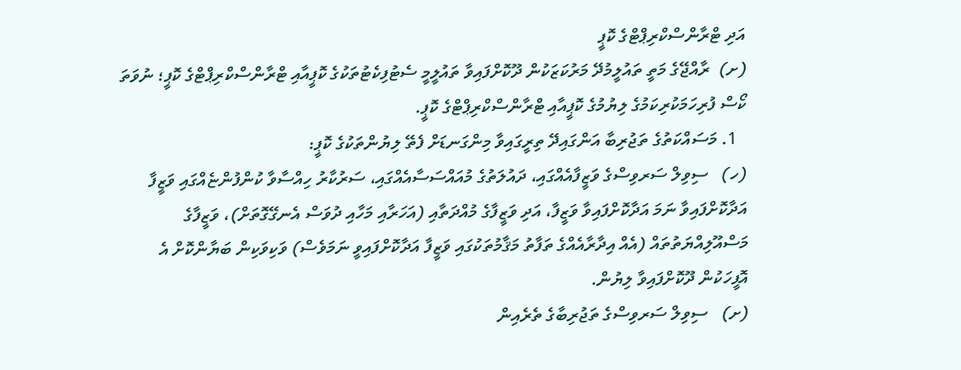އަދި ޓްރާންސްކްރިޕްޓްގެ ކޮޕީ
(ށ)  ރާއްޖޭގެ މަތީ ތައުލީމުދޭ މަރުކަޒަކުން ދޫކޮށްފައިވާ ތައުލީމީ ސެޓުފިކެޓުތަކުގެ ކޮޕީއާއި ޓްރާންސްކްރިޕްޓްގެ ކޮޕީ؛ ނުވަތަ ކޯސް ފުރިހަމަކުރިކަމުގެ ލިޔުމުގެ ކޮޕީއާއި ޓްރާންސްކްރިޕްޓްގެ ކޮޕީ.
  1. މަސައްކަތުގެ ތަޖުރިބާ އަންގައިދޭ ތިރީގައިވާ މިންގަނޑަށް ފެތޭ ލިޔުންތަކުގެ ކޮޕީ:
(ހ)   ސިވިލް ސަރވިސްގެ ވަޒީފާއެއްގައި، ދައުލަތުގެ މުއައްސަސާއެއްގައި، ސަރުކާރު ހިއްސާވާ ކުންފުންޏެއްގައި ވަޒީފާ އަދާކޮށްފައިވާ ނަމަ އަދާކޮށްފައިވާ ވަޒީފާ، އަދި ވަޒީފާގެ މުއްދަތާއި (އަހަރާއި މަހާއި ދުވަސް އެނގޭގޮތަށް)، ވަޒީފާގެ މަސްއޫލިއްޔަތުތައް (އެއް އިދާރާއެއްގެ ތަފާތު މަޤާމުތަކުގައި ވަޒީފާ އަދާކޮށްފައިވީ ނަމަވެސް) ވަކިވަކިން ބަޔާންކޮށް އެ އޮފީހަކުން ދޫކޮށްފައިވާ ލިޔުން.
(ށ)   ސިވިލް ސަރވިސްގެ ތަޖުރިބާގެ ތެރެއިން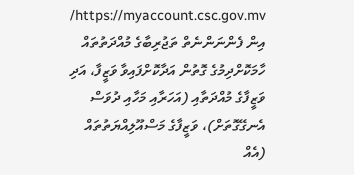https://myaccount.csc.gov.mv/ އިން ފެންނަންނެތް ތަޖުރިބާގެ މުއްދަތުތައް ހާމަކޮށްދިމުގެ ގޮތުން އަދާކޮށްފައިވާ ވަޒީފާ، އަދި ވަޒީފާގެ މުއްދަތާއި (އަހަރާއި މަހާއި ދުވަސް އެނގޭގޮތަށް)، ވަޒީފާގެ މަސްއޫލިއްޔަތުތައް (އެއް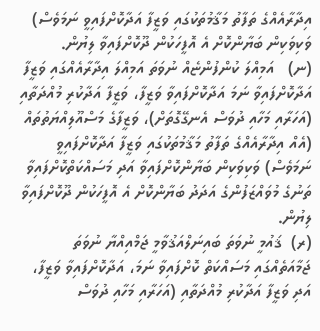އިދާރާއެއްގެ ތަފާތު މަޤާމުތަކުގައި ވަޒީފާ އަދާކޮށްފައިވީ ނަމަވެސް) ވަކިވަކިން ބަޔާންކޮށް އެ އޮފީހަކުން ދޫކޮށްފައިވާ ލިޔުން.
(ނ)   އަމިއްލަ ކުންފުންޏެއް ނުވަތަ އަމިއްލަ އިދާރާއެއްގައި ވަޒީފާ އަދާކޮށްފައިވާ ނަމަ އަދާކޮށްފައިވާ ވަޒީފާ، ވަޒީފާ އަދާކުރި މުއްދަތާއި (އަހަރާއި މަހާއި ދުވަސް އެނގޭގޮތަށް)، ވަޒީފާގެ މަސްއޫލިއްޔަތުތައް (އެއް އިދާރާއެއްގެ ތަފާތު މަޤާމުތަކުގައި ވަޒީފާ އަދާކޮށްފައިވީ ނަމަވެސް) ވަކިވަކިން ބަޔާންކޮށްފައިވާ އަދި މަސައްކަތްކޮށްފައިވާ ތަނުގެ މުވައްޒަފުންގެ އަދަދު ބަޔާންކޮށް އެ އޮފީހަކުން ދޫކޮށްފައިވާ ލިޔުން.
(ރ)  ޤައުމީ ނުވަތަ ބައިނަލްއަޤުވާމީ ޖަމްއިއްޔާ ނުވަތަ ޖަމާއަތެއްގައި މަސައްކަތް ކޮށްފައިވާ ނަމަ، އަދާކޮށްފައިވާ ވަޒީފާ، އަދި ވަޒީފާ އަދާކުރި މުއްދަތާއި (އަހަރާއި މަހާއި ދުވަސް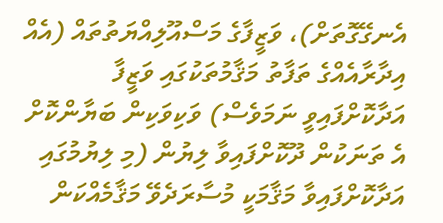އެނގޭގޮތަށް)، ވަޒީފާގެ މަސްއޫލިއްޔަތުތައް (އެއް އިދާރާއެއްގެ ތަފާތު މަޤާމުތަކުގައި ވަޒީފާ އަދާކޮށްފައިވީ ނަމަވެސް) ވަކިވަކިން ބަޔާންކޮށް އެ ތަނަކުން ދޫކޮށްފައިވާ ލިޔުން (މި ލިޔުމުގައި އަދާކޮށްފައިވާ މަޤާމަކީ މުސާރަދެވޭ މަޤާމެއްކަން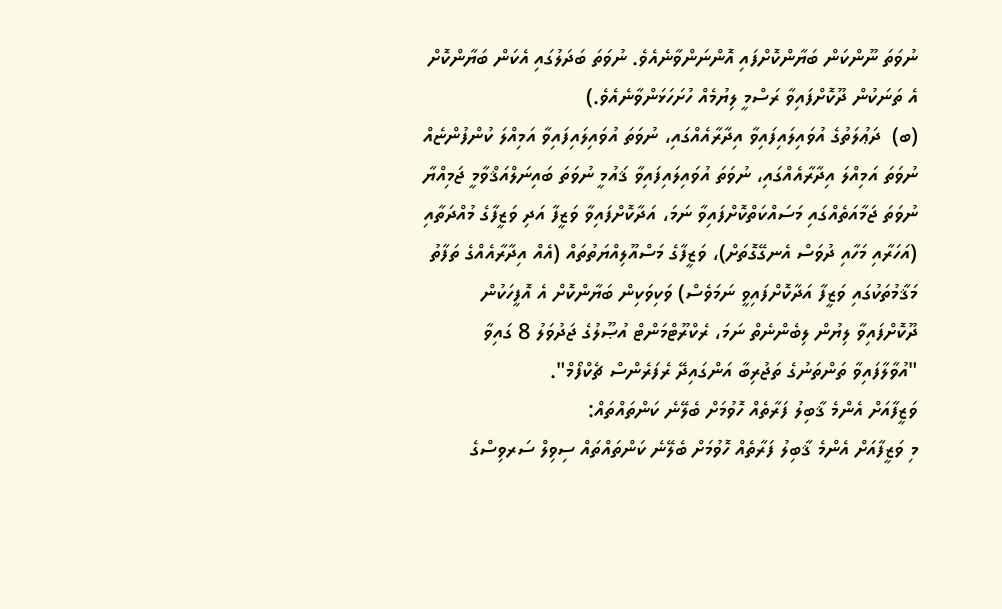ނުވަތަ ނޫންކަން ބަޔާންކޮށްފައި އޮންނަންވާނެއެވެ. ނުވަތަ ބަދަލުގައި އެކަން ބަޔާންކޮށް އެ ތަނަކުން ދޫކޮށްފައިވާ ރަސްމީ ލިޔުމެއް ހުށަހަޅަންވާނެއެވެ.)
(ބ)  ދަޢުލަތުގެ އުވައިލައިފައިވާ އިދާރާއެއްގައި، ނުވަތަ އުވައިލައިފައިވާ އަމިއްލަ ކުންފުންޏެއް ނުވަތަ އަމިއްލަ އިދާރާއެއްގައި، ނުވަތަ އުވައިލައިފައިވާ ޤައުމީ ނުވަތަ ބައިނަލްއަޤްވާމީ ޖަމިއްޔާ ނުވަތަ ޖަމާއަތެއްގައި މަސައްކަތްކޮށްފައިވާ ނަމަ، އަދާކޮށްފައިވާ ވަޒީފާ އަދި ވަޒީފާގެ މުއްދަތާއި (އަހަރާއި މަހާއި ދުވަސް އެނގޭގޮތަށް)، ވަޒީފާގެ މަސްއޫލިއްޔަތުތައް (އެއް އިދާރާއެއްގެ ތަފާތު މަޤާމުތަކުގައި ވަޒީފާ އަދާކޮށްފައިވީ ނަމަވެސް) ވަކިވަކިން ބަޔާންކޮށް އެ އޮފީހަކުން ދޫކޮށްފައިވާ ލިޔުން ލިބެންނެތް ނަމަ، ރެކްރޫޓްމަންޓް އުޞޫލުގެ ޖަދުވަލު 8 ގައިވާ "އުވާލާފައިވާ ތަންތަނުގެ ތަޖުރިބާ އަންގައިދޭ ރެފަރެންސް ޗެކްފޯމް".
ވަޒީފާއަށް އެންމެ ޤާބިލު ފަރާތެއް ހޮވުމަށް ބެލޭނެ ކަންތައްތައް:
މި ވަޒީފާއަށް އެންމެ ޤާބިލު ފަރާތެއް ހޮވުމަށް ބެލޭނެ ކަންތައްތައް ސިވިލް ސަރވިސްގެ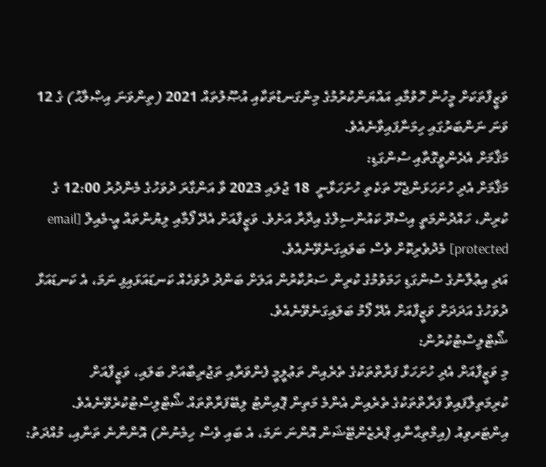ވަޒީފާތަކަށް މީހުން ހޮވުމާއި އައްޔަންކުރުމުގެ މިންގަނޑުތަކާއި އުޞޫލުތައް 2021 (ތިންވަނަ އިޞްލާޙު) ގެ 12 ވަނަ ނަންބަރުގައި ހިމަނާފައިވާނެއެވެ.
މަޤާމަށް އެދެންވީގޮތާއި ސުންގަޑި:
މަޤާމަށް އެދި ހުށަހަޅަންޖެހޭ ތަކެތި ހުށަހަޅާނީ  18 ޖުލައި 2023 ވާ އަންގާރަ ދުވަހުގެ މެންދުރު 12:00 ގެ ކުރިން، ހައްދުންމަތީ އިސްދޫ ކައުންސިލްގެ އިދާރާ އަށެވެ. ވަޒީފާއަށް އެދޭ ފޯމާއި ލިޔުންތައް އީ-މެއިލް [email protected] މެދުވެރިކޮށް ވެސް ބަލައިގަނެވޭނެއެވެ.
އަދި އިޢުލާނުގެ ސުންގަޑި ހަމަވުމުގެ ކުރިން ސަރުކާރުން އަލަށް ބަންދު ދުވަހެއް ކަނޑައަޅައިފި ނަމަ، އެ ކަނޑައަޅާ ދުވަހުގެ އަދަދަށް ވަޒީފާއަށް އެދޭ ފޯމު ބަލައިގަނެވޭނެއެވެ.
ޝޯޓްލިސްޓުކުރުން:
މި ވަޒީފާއަށް އެދި ހުށަހަޅާ ފަރާތްތަކުގެ ތެރެއިން ތަޢުލީމީ ފެންވަރާއި ތަޖުރިބާއަށް ބަލައި، ވަޒީފާއަށް ކުރިމަތިލާފައިވާ ފަރާތްތަކުގެ ތެރެއިން އެންމެ މަތިން ޕޮއިންޓު ލިބޭފަރާތްތައް ޝޯޓްލިސްޓުކުރެވޭނެއެވެ.
އިންޓަރވިއު (އިމްތިޙާނާއި ޕްރެޒެންޓޭޝަން އޮންނަ ނަމަ، އެ ބައި ވެސް ހިމެނުން) އޮންނާނެ ތަނާއި، މުއްދަތު: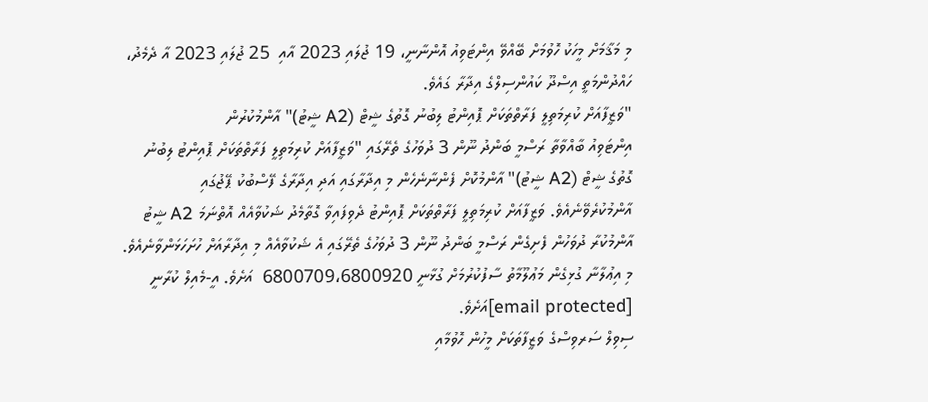މި މަޤާމަށް މީހަކު ހޮވުމަށް ބޭއްވޭ އިންޓަވިއު އޮންނާނީ، 19 ޖުލައި 2023 އާއި  25 ޖުލައި 2023 އާ ދެމެދު، ހައްދުންމަތީ އިސްދޫ ކައުންސިލްގެ އިދާރާ ގައެވެ.
"ވަޒީފާއަށް ކުރިމަތިލީ ފަރާތްތަކަށް ޕޮއިންޓު ލިބުނު ގޮތުގެ ޝީޓް (A2 ޝީޓު)" އާންމުކުރުން
އިންޓަވިއު ބާއްވާތާ ރަސްމީ ބަންދު ނޫން 3 ދުވަހުގެ ތެރޭގައި "ވަޒީފާއަށް ކުރިމަތިލީ ފަރާތްތަކަށް ޕޮއިންޓު ލިބުނު ގޮތުގެ ޝީޓް (A2 ޝީޓު)" އާންމުކޮށް ފެންނާނެހެން މި އިދާރާގައި އަދި އިދާރާގެ ފޭސްބުކު ޕޭޖުގައި އާންމުކުރެވޭނެއެވެ. ވަޒީފާއަށް ކުރިމަތިލީ ފަރާތްތަކަށް ޕޮއިންޓު ދެވިފައިވާ ގޮތާމެދު ޝަކުވާއެއް އޮތްނަމަ A2 ޝީޓު އާންމުކުރާ ދުވަހުން ފެށިގެން ރަސްމީ ބަންދު ނޫން 3 ދުވަހުގެ ތެރޭގައި އެ ޝަކުވާއެއް މި އިދާރާއަށް ހުށަހަޅަންވާނެއެވެ.
މި އިޢުލާނާ ގުޅިގެން މަޢުލޫމާތު ސާފުކުރުމަށް ގުޅާނީ 6800709،6800920  އަށެވެ. އީ-މެއިލް ކުރާނީ [email protected]އަށެވެ.
ސިވިލް ސަރވިސްގެ ވަޒީފާތަކަށް މީހުން ހޮވުމާއި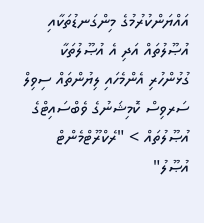އައްޔަންކުރުމުގެ މިންގަނޑުތަކާއި އުޞޫލުތައް އަދި އެ އުޞޫލުތަކާ ގުޅުންހުރި އެންމެހައި ލިޔުންތައް ސިވިލް ސަރވިސް ކޮމިޝަނުގެ ވެބްސައިޓްގެ އުޞޫލުތައް > "ރެކްރޫޓްމެންޓް އުޞޫލު"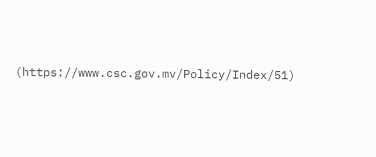(https://www.csc.gov.mv/Policy/Index/51)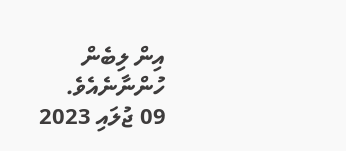އިން ލިބެން ހުންނާނެއެވެ.
09 ޖުލައި 2023